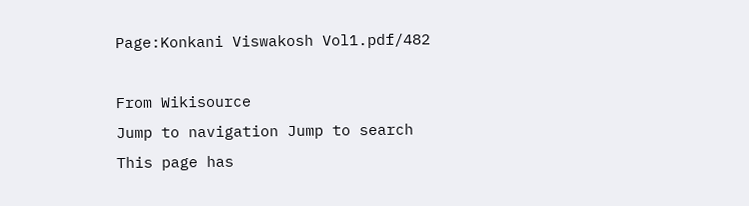Page:Konkani Viswakosh Vol1.pdf/482

From Wikisource
Jump to navigation Jump to search
This page has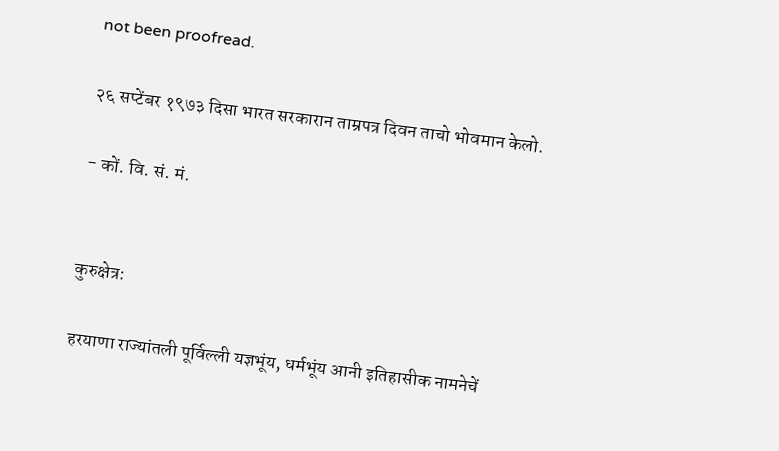not been proofread.

२६ सप्टेंबर १९७३ दिसा भारत सरकारान ताम्रपत्र दिवन ताचो भोवमान केलो.

- कों. वि. सं. मं.


कुरुक्षेत्र:

हरयाणा राज्यांतली पूर्विल्ली यज्ञभूंय, धर्मभूंय आनी इतिहासीक नामनेचें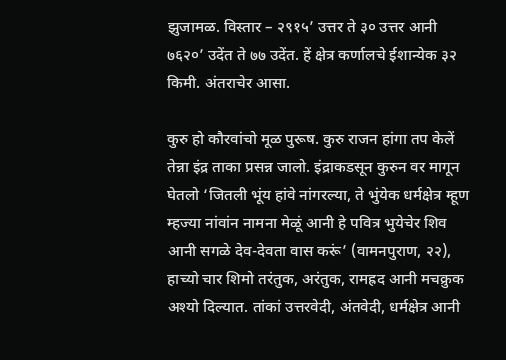झुजामळ. विस्तार – २९१५’ उत्तर ते ३० उत्तर आनी ७६२०’ उदेंत ते ७७ उदेंत. हें क्षेत्र कर्णालचे ईशान्येक ३२ किमी. अंतराचेर आसा.

कुरु हो कौरवांचो मूळ पुरूष. कुरु राजन हांगा तप केलें तेन्ना इंद्र ताका प्रसन्न जालो. इंद्राकडसून कुरुन वर मागून घेतलो ‘जितली भूंय हांवे नांगरल्या, ते भुंयेक धर्मक्षेत्र म्हूण म्हज्या नांवांन नामना मेळूं आनी हे पवित्र भुयेचेर शिव आनी सगळे देव-देवता वास करूं’ (वामनपुराण, २२), हाच्यो चार शिमो तरंतुक, अरंतुक, रामह्रद आनी मचक्रुक अश्यो दिल्यात. तांकां उत्तरवेदी, अंतवेदी, धर्मक्षेत्र आनी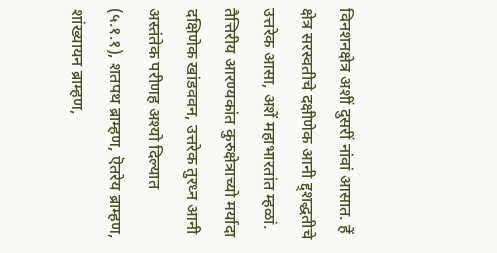विनशनक्षेत्र अशीं दुसरीं नांवां आसात. हें क्षेत्र सरस्वतीचे दक्षीणेक आनी द्द्शद्धतीचे उत्तरेक आसा, अशें महाभारतांत म्हळां. तैत्तिरीय आरण्यकांत कुरुक्षेत्राच्यो मर्यादा दक्षिणेक खांडववन, उत्तरेक तुरध्न आनी अस्तंतेक परीणह अश्यो दिल्यात (५.१.१), शतपथ ब्राम्हण, ऎतरेय ब्राम्हण, शांख्यायन ब्राम्हण,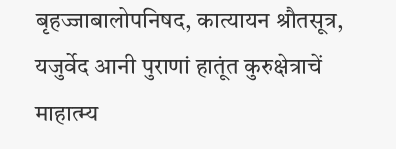बृहज्जाबालोपनिषद, कात्यायन श्रौतसूत्र, यजुर्वेद आनी पुराणां हातूंत कुरुक्षेत्राचें माहात्म्य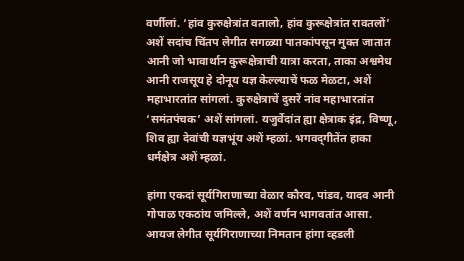वर्णीलां. ‘हांव कुरुक्षेत्रांत वतालो, हांव कुरूक्षेत्रांत रावतलों’ अशें सदांच चिंतप लेगीत सगळ्या पातकांपसून मुक्त जातात आनी जो भावार्थान कुरूक्षेत्राची यात्रा करता, ताका अश्वमेध आनी राजसूय हे दोनूय यज्ञ केल्ल्याचें फळ मेळटा, अशें महाभारतांत सांगलां. कुरुक्षेत्राचें दुसरें नांव महाभारतांत ‘समंतपंचक’ अशें सांगलां. यजुर्वेदांत ह्या क्षेत्राक इंद्र, विष्णू, शिव ह्या देवांची यज्ञभूंय अशें म्हळां. भगवद्‌गीतेंत हाका धर्मक्षेत्र अशें म्हळां.

हांगा एकदां सूर्यगिराणाच्या वेळार कौरव, पांडव, यादव आनी गोपाळ एकठांय जमिल्ले, अशें वर्णन भागवतांत आसा. आयज लेगीत सूर्यगिराणाच्या निमतान हांगा व्हडली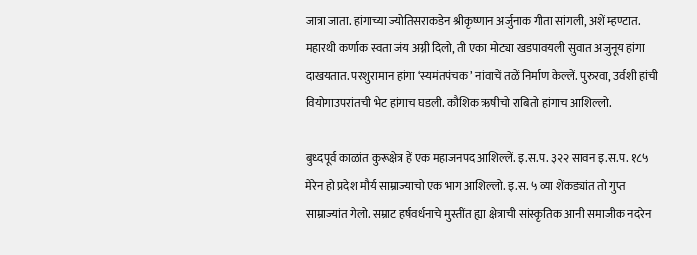जात्रा जाता. हांगाच्या ज्योतिसराकडेन श्रीकृष्णान अर्जुनाक गीता सांगली, अशें म्हण्टात. महारथी कर्णाक स्वता जंय अग्नी दिलो, ती एका मोट्या खडपावयली सुवात अजुनूय हांगा दाखयतात. परशुरामान हांगा ‘स्यमंतपंचक’ नांवाचें तळें निर्माण केल्लें. पुरुरवा, उर्वशी हांची वियोगाउपरांतची भेट हांगाच घडली. कौशिक ऋषीचो राबितो हांगाच आशिल्लो.

बुध्दपूर्व काळांत कुरूक्षेत्र हें एक महाजनपद आशिल्लें. इ.स.प. ३२२ सावन इ.स.प. १८५ मेरेन हो प्रदेश मौर्य साम्राज्याचो एक भाग आशिल्लो. इ.स. ५ व्या शेंकड्यांत तो गुप्त साम्राज्यांत गेलो. सम्राट हर्षवर्धनाचे मुस्तींत ह्या क्षेत्राची सांस्कृतिक आनी समाजीक नदरेन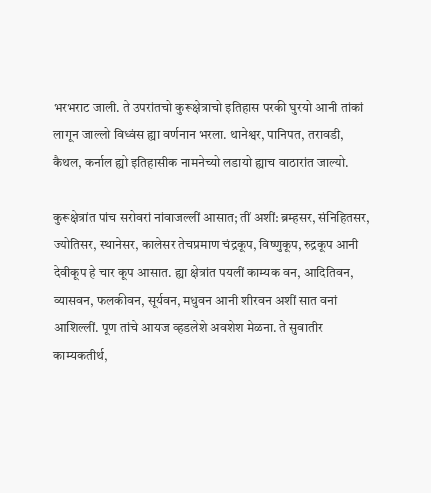भरभराट जाली. ते उपरांतचो कुरूक्षेत्राचो इतिहास परकी घुरयो आनी तांकां लागून जाल्लो विध्वंस ह्या वर्णनान भरला. थानेश्वर, पानिपत, तरावडी, कैथल, कर्नाल ह्यो इतिहासीक नामनेच्यो लडायो ह्याच वाठारांत जाल्यो.

कुरूक्षेत्रांत पांच सरोवरां नांवाजल्लीं आसात; तीं अशीं: ब्रम्हसर, संनिहितसर, ज्योतिसर, स्थानेसर, कालेसर तेचप्रमाण चंद्रकूप, विष्णुकूप, रुद्रकूप आनी देवीकूप हे चार कूप आसात. ह्या क्षेत्रांत पयलीं काम्यक वन, आदितिवन, व्यासवन, फलकीवन, सूर्यवन, मधुवन आनी शीरवन अशीं सात वनां आशिल्लीं. पूण तांचे आयज व्हडलेशे अवशेश मेळना. ते सुवातीर काम्यकतीर्थ,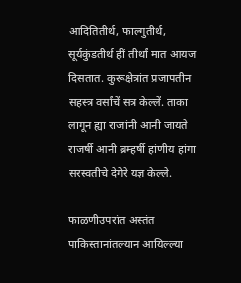आदितितीर्थ, फाल्गुतीर्थ, सूर्यकुंडतीर्थ हीं तीर्थां मात आयज दिसतात. कुरूक्षेत्रांत प्रजापतीन सहस्त्र वर्सांचें सत्र केल्लें. ताका लागून ह्या राजांनी आनी जायते राजर्षी आनी ब्रम्हर्षी हांणीय हांगा सरस्वतीचे देगेरे यज्ञ केल्ले.

फाळणीउपरांत अस्तंत पाकिस्तानांतल्यान आयिल्ल्या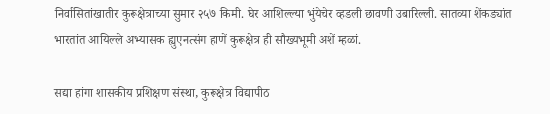निर्वासितांखातीर कुरूक्षेत्राच्या सुमार २५७ किमी. घेर आशिल्ल्या भुंयेचेर व्हडली छावणी उबारिल्ली. सातव्या शेंकड्यांत भारतांत आयिल्ले अभ्यासक ह्युएनत्संग हाणें कुरूक्षेत्र ही सौख्यभूमी अशें म्हळां.

सद्या हांगा शासकीय प्रशिक्षण संस्था, कुरूक्षेत्र विद्यापीठ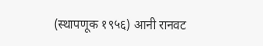(स्थापणूक १९५६) आनी रानवट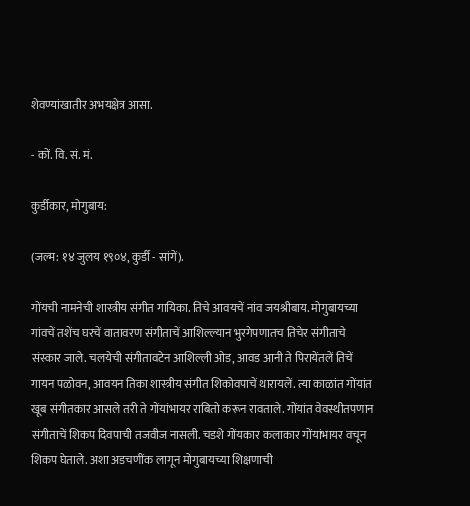शेवण्यांखातीर अभयक्षेत्र आसा.

- कों. वि. सं. मं.

कुर्डीकार, मोगुबाय:

(जल्म: १४ जुलय १९०४, कुर्डी - सांगें).

गोंयची नामनेची शास्त्रीय संगीत गायिका. तिचे आवयचें नांव जयश्रीबाय. मोगुबायच्या गांवचें तशेंच घरचें वातावरण संगीताचें आशिल्ल्यान भुरगेपणातच तिचेर संगीताचे संस्कार जाले. चलयेची संगीतावटेन आशिल्ली ओड, आवड आनी ते पिरायेंतलें तिचें गायन पळोवन, आवयन तिका शास्त्रीय संगीत शिकोवपाचें थारायलें. त्या काळांत गोंयांत खूब संगीतकार आसले तरी ते गोंयांभायर राबितो करून रावताले. गोंयांत वेवस्थीतपणान संगीताचें शिकप दिवपाची तजवीज नासली. चडशे गोंयकार कलाकार गोंयांभायर वचून शिकप घेताले. अशा अडचणींक लागून मोगुबायच्या शिक्षणाची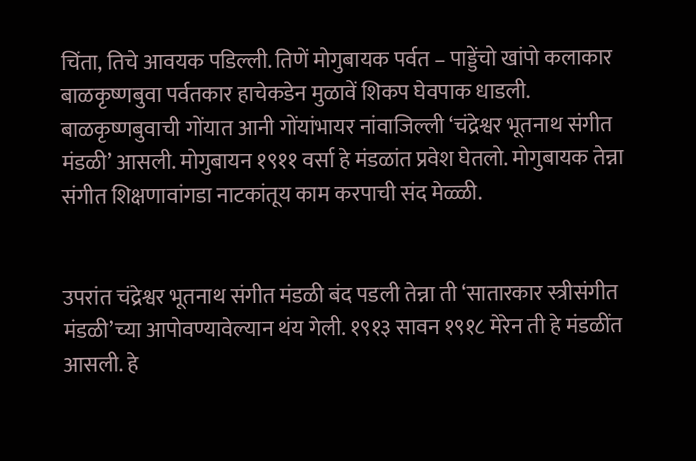चिंता, तिचे आवयक पडिल्ली. तिणें मोगुबायक पर्वत – पाड्डेंचो खांपो कलाकार बाळकृष्णबुवा पर्वतकार हाचेकडेन मुळावें शिकप घेवपाक धाडली. बाळकृष्णबुवाची गोंयात आनी गोंयांभायर नांवाजिल्ली ‘चंद्रेश्वर भूतनाथ संगीत मंडळी’ आसली. मोगुबायन १९११ वर्सा हे मंडळांत प्रवेश घेतलो. मोगुबायक तेन्ना संगीत शिक्षणावांगडा नाटकांतूय काम करपाची संद मेळ्ळी.


उपरांत चंद्रेश्वर भूतनाथ संगीत मंडळी बंद पडली तेन्ना ती ‘सातारकार स्त्रीसंगीत मंडळी’च्या आपोवण्यावेल्यान थंय गेली. १९१३ सावन १९१८ मेरेन ती हे मंडळींत आसली. हे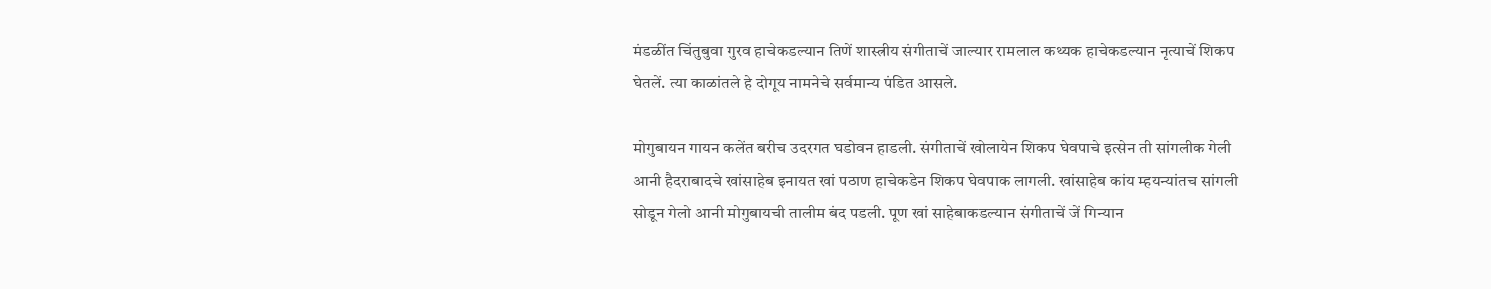मंडळींत चिंतुबुवा गुरव हाचेकडल्यान तिणें शास्त्रीय संगीताचें जाल्यार रामलाल कथ्यक हाचेकडल्यान नृत्याचें शिकप घेतलें. त्या काळांतले हे दोगूय नामनेचे सर्वमान्य पंडित आसले.

मोगुबायन गायन कलेंत बरीच उदरगत घडोवन हाडली. संगीताचें खोलायेन शिकप घेवपाचे इत्सेन ती सांगलीक गेली आनी हैदराबादचे खांसाहेब इनायत खां पठाण हाचेकडेन शिकप घेवपाक लागली. खांसाहेब कांय म्हयन्यांतच सांगली सोडून गेलो आनी मोगुबायची तालीम बंद पडली. पूण खां साहेबाकडल्यान संगीताचें जें गिन्यान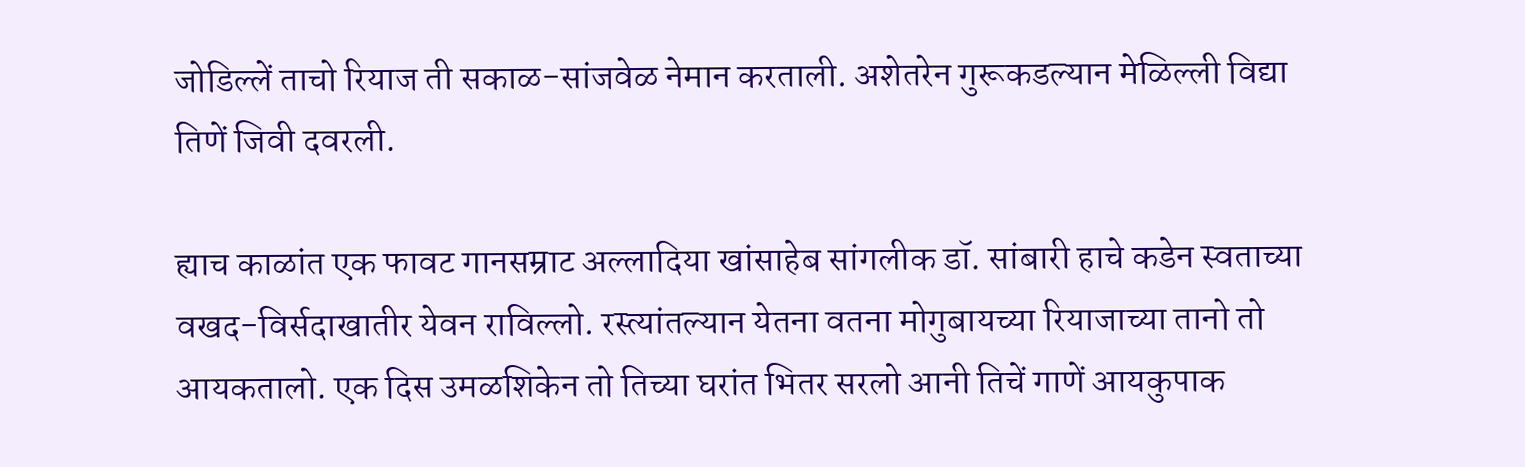जोडिल्लें ताचो रियाज ती सकाळ-सांजवेळ नेमान करताली. अशेतरेन गुरूकडल्यान मेळिल्ली विद्या तिणें जिवी दवरली.

ह्याच काळांत एक फावट गानसम्राट अल्लादिया खांसाहेब सांगलीक डॉ. सांबारी हाचे कडेन स्वताच्या वखद-विर्सदाखातीर येवन राविल्लो. रस्त्यांतल्यान येतना वतना मोगुबायच्या रियाजाच्या तानो तो आयकतालो. एक दिस उमळशिकेन तो तिच्या घरांत भितर सरलो आनी तिचें गाणें आयकुपाक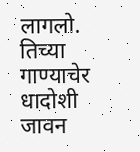लागलो. तिच्या गाण्याचेर धादोशी जावन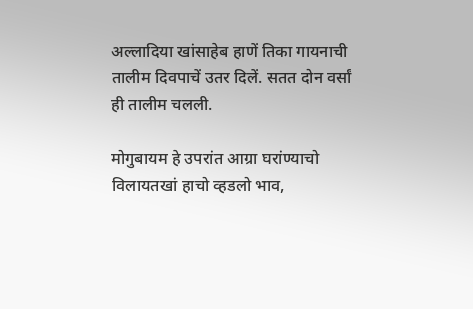अल्लादिया खांसाहेब हाणें तिका गायनाची तालीम दिवपाचें उतर दिलें. सतत दोन वर्सां ही तालीम चलली.

मोगुबायम हे उपरांत आग्रा घरांण्याचो विलायतखां हाचो व्हडलो भाव,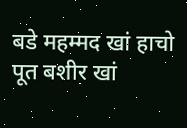बडे महम्मद खां हाचो पूत बशीर खां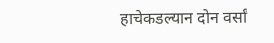हाचेकडल्यान दोन वर्सां